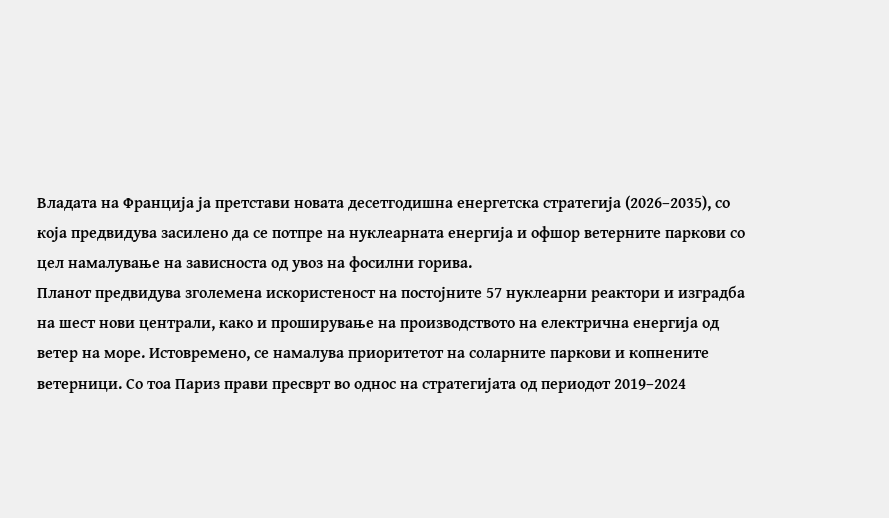Владата на Франција ја претстави новата десетгодишна енергетска стратегија (2026–2035), со која предвидува засилено да се потпре на нуклеарната енергија и офшор ветерните паркови со цел намалување на зависноста од увоз на фосилни горива.
Планот предвидува зголемена искористеност на постојните 57 нуклеарни реактори и изградба на шест нови централи, како и проширување на производството на електрична енергија од ветер на море. Истовремено, се намалува приоритетот на соларните паркови и копнените ветерници. Со тоа Париз прави пресврт во однос на стратегијата од периодот 2019–2024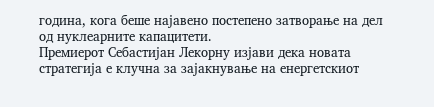година, кога беше најавено постепено затворање на дел од нуклеарните капацитети.
Премиерот Себастијан Лекорну изјави дека новата стратегија е клучна за зајакнување на енергетскиот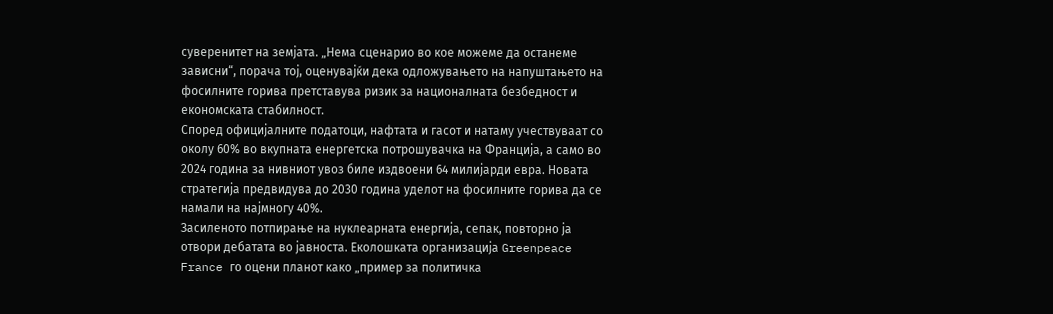суверенитет на земјата. „Нема сценарио во кое можеме да останеме зависни“, порача тој, оценувајќи дека одложувањето на напуштањето на фосилните горива претставува ризик за националната безбедност и економската стабилност.
Според официјалните податоци, нафтата и гасот и натаму учествуваат со околу 60% во вкупната енергетска потрошувачка на Франција, а само во 2024 година за нивниот увоз биле издвоени 64 милијарди евра. Новата стратегија предвидува до 2030 година уделот на фосилните горива да се намали на најмногу 40%.
Засиленото потпирање на нуклеарната енергија, сепак, повторно ја отвори дебатата во јавноста. Еколошката организација Greenpeace France го оцени планот како „пример за политичка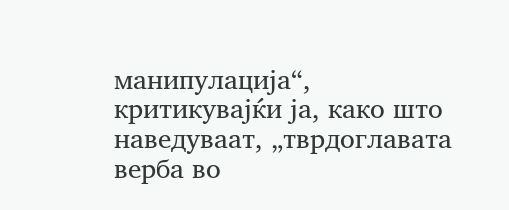манипулација“, критикувајќи ја, како што наведуваат, „тврдоглавата верба во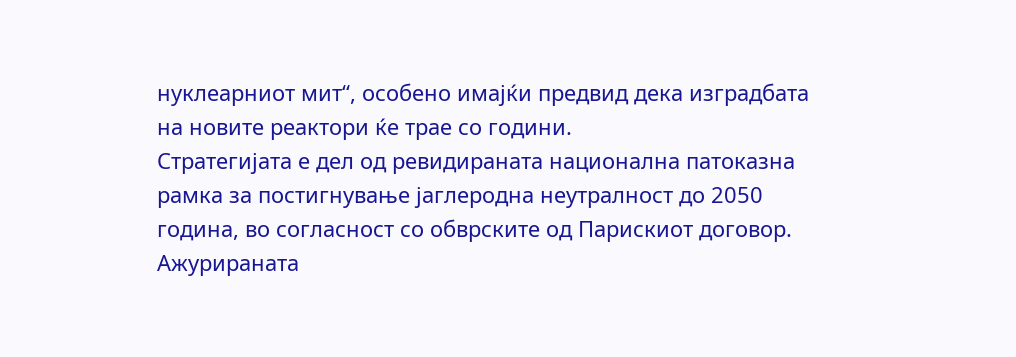нуклеарниот мит“, особено имајќи предвид дека изградбата на новите реактори ќе трае со години.
Стратегијата е дел од ревидираната национална патоказна рамка за постигнување јаглеродна неутралност до 2050 година, во согласност со обврските од Парискиот договор. Ажурираната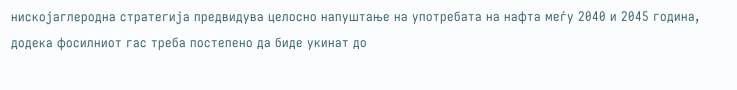нискојаглеродна стратегија предвидува целосно напуштање на употребата на нафта меѓу 2040 и 2045 година, додека фосилниот гас треба постепено да биде укинат до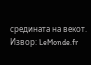средината на векот.
Извор: LeMonde.fr